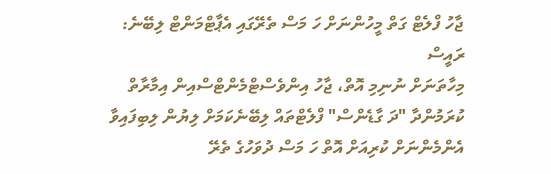ޖާހު ފްލެޓް ގަތް މީހުންނަށް ހަ މަސް ތެރޭގައި އެޕާޓްމަންޓް ލިބޭނެ: ރައީސް
މިހާތަނަށް ނުނިމި އޮތް، ޖާހު އިންވެސްޓްމެންޓްސްއިން އިމާރާތް ކުރަމުންދާ "ދަ ގާޑެންސް" ފްލެޓްތައް ލިބޭނެކަމަށް ލިޔުން ލިބިފައިވާ އެންމެންނަށް ކުރިއަށް އޮތް ހަ މަސް ދުވަހުގެ ތެރޭ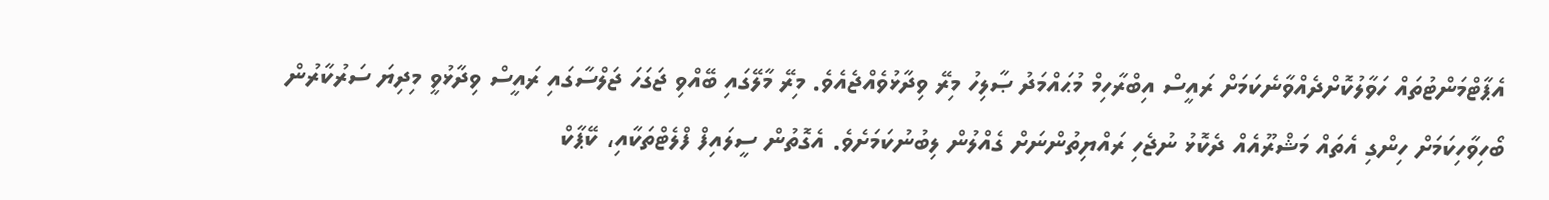އެޕާޓްމަންޓުތައް ހަވާލުކޮށްދެއްވާނެކަމަށް ރައީސް އިބްރާހިމް މުޙައްމަދު ޞާލިހު މިރޭ ވިދާޅުވެއްޖެއެވެ. މިރޭ މާލޭގައި ބޭއްވި ޖަގަހަ ޖަލްސާގައި ރައީސް ވިދާޅުވީ މިދިޔަ ސަރުކާރުން ބޯހިވާހިކަމަށް ހިންގި އެތައް މަޝްރޫއެއް ދެކޮޅު ނުޖެހި ރައްޔިތުންނަށް ގެއްލުން ލިބުނުކަމަށެވެ. އެގޮތުން ސީލައިފް ފްލެޓްތަކާއި، ކޭޕާކް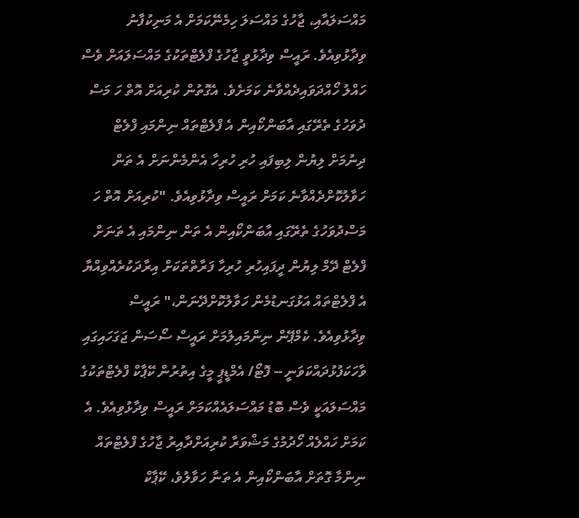މައްސަލައާއި، ޖާހުގެ މައްސަލަ ހިމެނޭކަމަށް އެ މަނިކުފާނު ވިދާޅުވިއެވެ. ރައީސް ވިދާޅުވީ ޖާހުގެ ފްލެޓްތަކުގެ މައްސަލައަށް ވެސް ހައްލު ހޯއްދަވައިދެއްވާނެ ކަމަށެވެ. އެގޮތުން ކުރިއަށް އޮތް ހަ މަސް ދުވަހުގެ ތެރޭގައި އާބަންކޯއިން އެ ފްލެޓްތައް ނިންމައި ފްލެޓް ދިނުމަށް ލިޔުން ލިބިފައި ހުރި ހުރިހާ އެންމެންނަށް އެ ތަން ހަވާލުކޮށްދެއްވާނެ ކަމަށް ރައީސް ވިދާޅުވިއެވެ. "ކުރިއަށް އޮތް ހަ މަސްދުވަހުގެ ތެރޭގައި އާބަންކޯއިން އެ ތަން ނިންމައި އެ ތަނަށް ފްލެޓް ދޭމް ލިޔުން ދީފައިހުރި ހުރިހާ ފަރާތްތަކަށް އިރާދަކުރެއްވިއްޔާ އެ ފްލެޓްތައް އަޅުގަނޑުމެން ހަވާލުކޮށްދޭނަން،" ރައީސް ވިދާޅުވިއެވެ. ކެމްޕޭން ނިންމައިލުމަށް ރައީސް ސޯސަން ޖަގަހައިގައި ވާހަކަފުޅުދައްކަވަނީ -- ފޮޓޯ/ އެމްޑީޕީ މީގެ އިތުރުން ކޭޕާކް ފްލެޓްތަކުގެ މައްސަލައަކީ ވެސް ބޮޑު މައްސަލައެއްކަމަށް ރައީސް ވިދާޅުވިއެވެ. އެ ކަމަށް ހައްލެއް ހޯދުމުގެ މަޝްވަރާ ކުރިއަށްދާއިރު ޖާހުގެ ފްލެޓްތައް ނިންމާ ގޮތަށް އާބަންކޯއިން އެ ތަނާ ހަވާލުވެ، ކޭޕާކް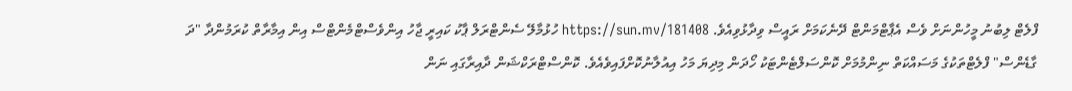ފްލެޓް ލިބުނު މީހުންނަށް ވެސް އެޕާޓްމަންޓް ދޭނެކަމަށް ރައީސް ވިދާޅުވިއެވެ. https://sun.mv/181408 ހުޅުމާލޭ ސެންޓްރަލް ޕާކު ކައިރީ ޖާހު އިންވެސްޓްމެންޓްސް އިން އިމާރާތް ކުރަމުންދާ "ދަ ގާޑެންސް" ފްލެޓްތަކުގެ މަސައްކަތް ނިންމުމަށް ކޮންސަލްޓެންޓަކު ހޯދަން މިދިޔަ މަހު އިއުލާނުކޮށްފައިވެއެވެ. ކޮންސްޓްރަކްޝަން ދާއިރާގައި ނަން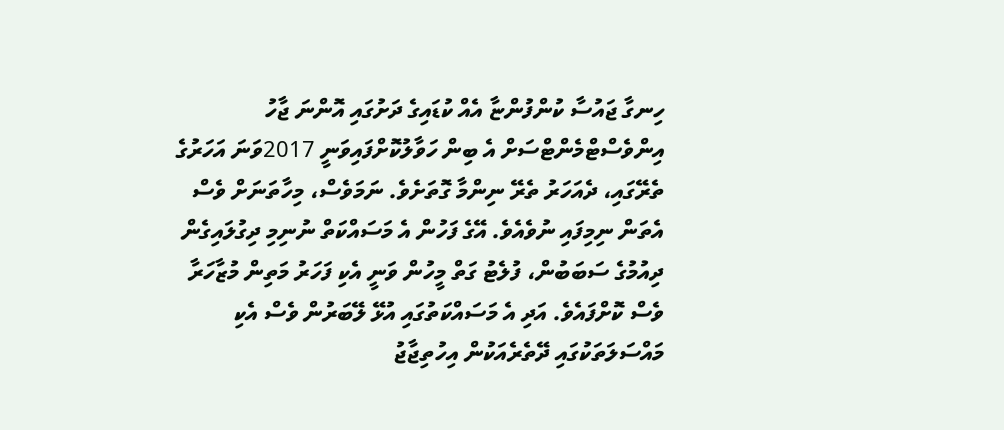ހިނގާ ޖައުސާ ކުންފުންޏާ އެއް ކުޑައިގެ ދަށުގައި އޮންނަ ޖާހު އިންވެސްޓްމެންޓްސަށް އެ ބިން ހަވާލުކޮށްފައިވަނީ 2017ވަނަ އަހަރުގެ ތެރޭގައި، ދެއަހަރު ތެރޭ ނިންމާ ގޮތަށެވެ. ނަމަވެސް، މިހާތަނަށް ވެސް އެތަން ނިމިފައި ނުވެއެވެ. އޭގެ ފަހުން އެ މަސައްކަތް ނުނިމި ދިގުލައިގެން ދިއުމުގެ ސަބަބުން، ފުލެޓު ގަތް މީހުން ވަނީ އެކި ފަހަރު މަތިން މުޒާހަރާ ވެސް ކޮށްފައެވެ. އަދި އެ މަސައްކަތުގައި އުޅޭ ލޭބަރުން ވެސް އެކި މައްސަލަތަކުގައި ދޭތެރެއަކުން އިހުތިޖާޖު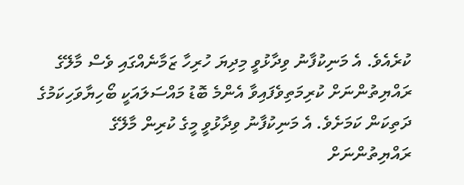ކުރެއެވެ. އެ މަނިކުފާނު ވިދާޅުވީ މިދިޔަ ހުރިހާ ޒަމާނެއްގައި ވެސް މާލޭގެ ރައްޔިތުންނަށް ކުރިމަތިވެފައިވާ އެންމެ ބޮޑު މައްސަލައަކީ ބޯހިޔާވަހިކަމުގެ ދަތިކަން ކަމަށެވެ. އެ މަނިކުފާނު ވިދާޅުވީ މީގެ ކުރިން މާލޭގެ ރައްޔިތުންނަށް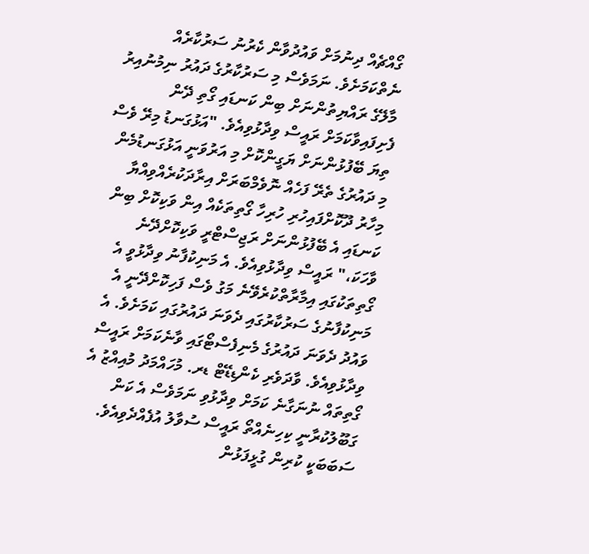ގޯއްޗެއް ދިނުމަށް ވައުދުވާން ކެރުނު ސަރުކާރެއް ނެތްކަމަށެވެ. ނަމަވެސް މި ސަރުކާރުގެ ދައުރު ނިމުނުއިރު މާލޭގެ ރައްޔިތުންނަށް ބިން ކަނޑައި ގޯތި ދޭން ފެށިފައިވާކަމަށް ރައީސް ވިދާޅުވިއެވެ. "އަޅުގަނޑު މިރޭ ވެސް ތިޔަ ބޭފުޅުންނަށް ޔަގީންކޮށް މި އަރުވަނީ އަޅުގަނޑުމެން މި ދައުރުގެ ތެރޭ ފަހެއް ނޮވެމްބަރަށް އިރާދަކުރެއްވިއްޔާ މިހާރު ދޫކޮށްފައިހުރި ހުރިހާ ގޯތިތަކެއް އިން ވަކިކޮށް ބިން ކަނޑައި އެ ބޭފުޅުންނަށް ރަޖިސްޓްރީ ވަކިކޮށްދޭނެ ވާހަކަ،" ރައީސް ވިދާޅުވިއެވެ. އެ މަނިކުފާނު ވިދާޅުވީ އެ ގޯތިތަކުގައި އިމާރާތްކުރެވޭނެ މަގު ވެސް ފަހިކޮށްދޭނީ އެ މަނިކުފާނުގެ ސަރުކާރުގައި ދެވަނަ ދައުރުގައި ކަމަށެވެ. އެ ވައުދު ދެވަނަ ދައުރުގެ މެނިފެސްޓޯގައި ވާނެކަމަށް ރައީސް ވިދާޅުވިއެވެ. ވާދަވެރި ކެންޑިޑޭޓް ޑރ. މުހައްމަދު މުއިއްޒު އެ ގޯތިތައް ނުނަގާނެ ކަމަށް ވިދާޅުވި ނަމަވެސް އެ ކަން ގަބޫލުކުރާނީ ކިހިނެއްތޯ ރައީސް ސުވާލު އުފެއްދެވިއެވެ. ސަބަބަކީ ކުރިން ގުޅީފަޅުން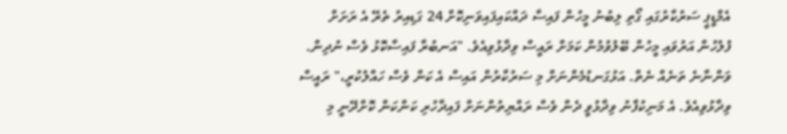އެމްޑީޕީ ސަރުކާރުގައި ގޯތި ލިބުނު މީހުން ފައިސާ ދައްކައިފައިވަނިކޮށް 24 ގަޑިއިރު ތެރޭ އެ ރަށަށް ފުލުހުން އަރުވައި މީހުން ބޭލުވުމުން ކަމަށް ރައީސް ވިދާޅުވިއެވެ. "އަނބުރާ ފައިސާކޮޅު ވެސް ނުދިން. ވަންނާނެ ތަނެއް ނެތް. އަޅުގަނޑުމެންނަށް މި ސަރުކާރުން އައިސް އެ ކަން ވެސް ހައްލުކުރީ،" ރައީސް ވިދާޅުވިއެވެ. އެ މަނިކުފާނު ވިދާޅުވީ ދެން ވެސް ރައްޔިތުންނަށް ފައިދާހުރި ކަންކަން ކޮށްދޭނީ މި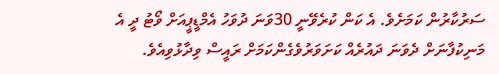ސަރުކާރުން ކަމަށެވެ. އެ ކަން ކުރެވޭނީ 30ވަނަ ދުވަހު އެމްޑީޕީއަށް ވޯޓު ދީ އެ މަނިކުފާނަށް ދެވަނަ ދައުރެއް ކަށަވަރުވެގެންކަމަށް ރައީސް ވިދާޅުވިއެވެ.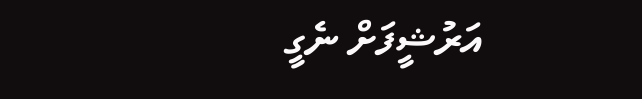އަރުޝީފަށް ނެގީ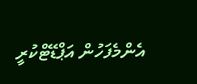އެންމެފަހުން އަޕްޑޭޓްކުރީ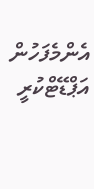އެންމެފަހުން އަޕްޑޭޓްކުރީ